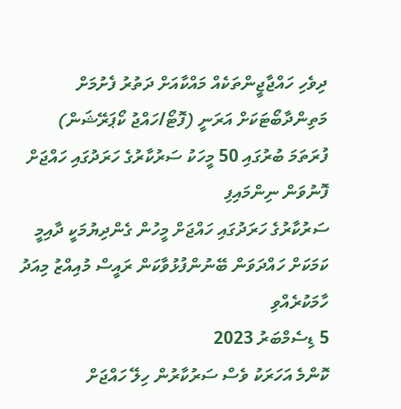ދިވެހި ހައްޖާޖީންތަކެއް މައްކާއަށް ދަތުރު ފެށުމަށް މަތިންދާބޯޓަކަށް އަރަނީ (ފޮޓޯ/ހައްޖު ކޯޕަރޭޝަން)
ފުރަތަމަ ބުރުގައި 50 މީހަކު ސަރުކާރުގެ ހަރަދުގައި ހައްޖަށް ފޮނުވަން ނިންމައިފި
ސަރުކާރުގެ ހަރަދުގައި ހައްޖަށް މީހުން ގެންދިޔުމަކީ ދާއިމީ ކަމަކަށް ހައްދަވަން ބޭނުންފުޅުވާކަން ރައީސް މުއިއްޒު މިއަދު ހާމަކުރެއްވި
5 ޑިސެމްބަރު 2023
ކޮންމެ އަހަރަކު ވެސް ސަރުކާރުން ހިލޭ ހައްޖަށް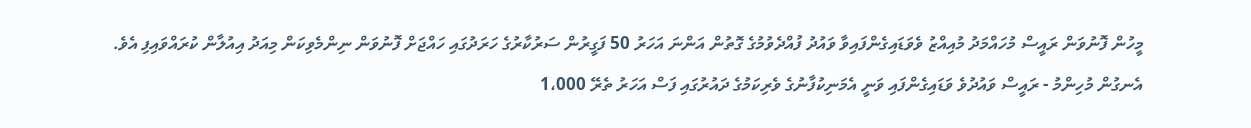މީހުން ފޮނުވަން ރައީސް މުހައްމަދު މުއިއްޒު ވެވަޑައިގެންފައިވާ ވައުދު ފުއްދެވުމުގެ ގޮތުން އަންނަ އަހަރު 50 ފަގީރުން ސަރުކާރުގެ ހަރަދުގައި ހައްޖަށް ފޮނުވަން ނިންމެވިކަން މިއަދު އިއުލާން ކުރައްވައިފި އެވެ.
އެނގުން މުހިންމު - ރައީސް ވައުދުވެ ވަޑައިގެންފައި ވަނީ އެމަނިކުފާނުގެ ވެރިކަމުގެ ދައުރުގައި ފަސް އަހަރު ތެރޭ 1،000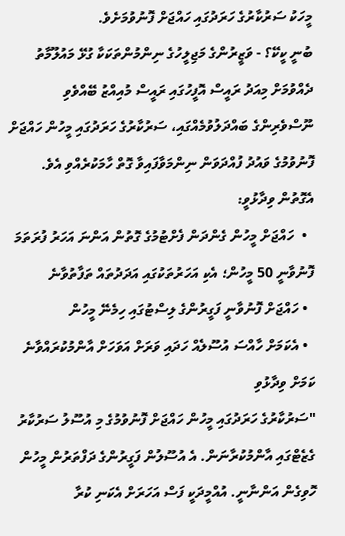މީހަކު ސަރުކާރުގެ ހަރަދުގައި ހައްޖަށް ފޮނުވުމަށެވެ.
ބުނީ ކީކޭ؟ - ވަޒީރުންގެ މަޖިލީހުގެ ނިންމުންތަކަކާ ގުޅޭ މައުލޫމާތު ދެއްވުމަށް މިއަދު ރައީސް އޮފީހުގައި ރައީސް މުއިއްޒު ބޭއްވެވި ނޫސްވެރިންގެ ބައްދަލުވުމެއްގައި، ސަރުކާރުގެ ހަރަދުގައި މީހުން ހައްޖަށް ފޮނުވުމުގެ ވައުދު ފުއްދަވަން ނިންމަވާފައިވާ ގޮތް ހާމަކުރެއްވި އެވެ. އެގޮތުން ވިދާޅުވީ:
  •  ހައްޖަށް މީހުން ގެންދަން ފެށްޓުމުގެ ގޮތުން އަންނަ އަހަރު ފުރަތަމަ ފޮނުވާނީ 50 މީހުން؛ އެކި އަހަރުތަކުގައި އަދަދުތައް ތަފާތުވާނެ
  • ހައްޖަށް ފޮނުވާނީ ފަގީރުންގެ ލިސްޓުގައި ހިމެނޭ މީހުން
  • އެކަމަށް ހާއްސަ އުސޫލެއް ހަދައި ވަރަށް އަވަހަށް އާންމުކުރައްވާނެ ކަމަށް ވިދާޅުވި
"ސަރުކާރުގެ ހަރަދުގައި މީހުން ހައްޖަށް ފޮނުވުމުގެ މި އުސޫލު ސަރުކާރު ގެޒެޓްގައި އާންމުކުރާނަން. އެ އުސޫލުން ފަގީރުންގެ ދަފްތަރުން މީހުން ހޮވިގެން އަންނާނީ. އުއްމީދަކީ ފަސް އަހަރަށް އެކަނި ކުރާ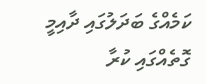ކަމެއްގެ ބަދަލުގައި ދާއިމީ ގޮތެއްގައި ކުރާ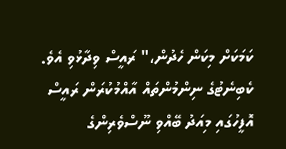ކަމަކަށް މިކަން ހެދުން،" ރައީސް ވިދާޅުވި އެވެ.
ކެބިނެޓުގެ ނިންމުންތައް އާއްމުކުރަން ރައީސް އޮފީހުގައި މިއަދު ބޭއްވި ނޫސްވެރިންގެ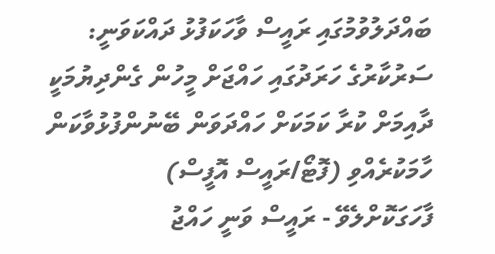ބައްދަލުވުމުގައި ރައީސް ވާހަކަފުޅު ދައްކަވަނީ: ސަރުކާރުގެ ހަރަދުގައި ހައްޖަށް މީހުން ގެންދިޔުމަކީ ދާއިމަށް ކުރާ ކަމަކަށް ހައްދަވަން ބޭނުންފުޅުވާކަން ހާމަކުރެއްވި (ފޮޓޯ/ރައީސް އޮފީސް)
ފާހަގަކޮށްލެވޭ - ރައީސް ވަނީ ހައްޖު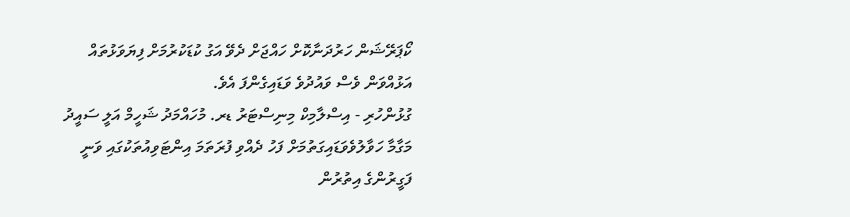ކޯޕަރޭޝަން ހަރުދަނާކޮށް ހައްޖަށް ދެވޭ އަގު ކުޑަކުރުމަށް ފިޔަވަޅުތައް އަޅުއްވަން ވެސް ވައުދުވެ ވަޑައިގެންފަ އެވެ.
ގުޅުންހުރި - އިސްލާމިކް މިނިސްޓަރު ޑރ. މުހައްމަދު ޝަހީމް އަލީ ސައީދު މަގާމާ ހަވާލުވެވަޑައިގަތުމަށް ފަހު ދެއްވި ފުރަތަމަ އިންޓަވިއުތަކުގައި ވަނީ ފަގީރުންގެ އިތުރުން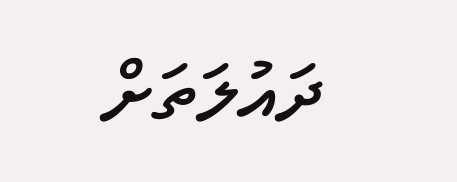ދައުލަތަށް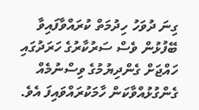ގިނަ ދުވަހު ހިދުމަތް ކުރައްވާފައިވާ ބޭފުޅުން ވެސް ސަރުކާރުގެ ހަރަދުގައި ހައްޖަށް ގެންދިޔުމުގެ ވިސްނުމެއް ގެންގުޅުއްވާކަން ހާމަކުރައްވައިފަ އެވެ.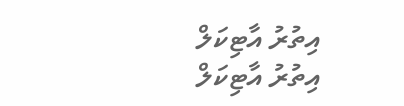އިތުރު އާޓިކަލް
އިތުރު އާޓިކަލް